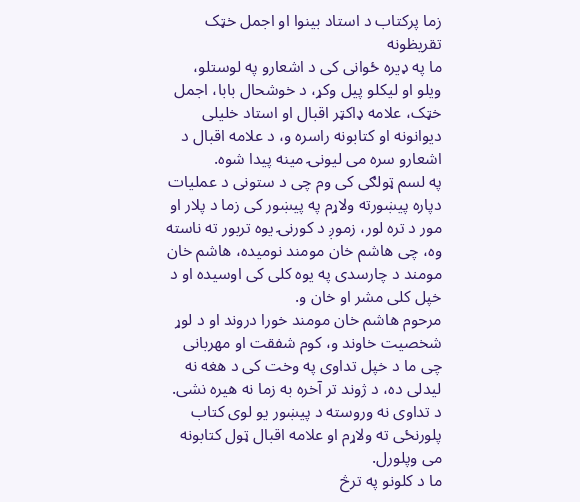زما پرکتاب د استاد بینوا او اجمل خټک
تقریظونه
ما په ډیره ځوانی کی د اشعارو په لوستلو، ویلو او لیکلو پیل وکړ، د خوشحال بابا، اجمل خټک، علامه ډاکټر اقبال او استاد خلیلی دیوانونه او کتابونه راسره و، د علامه اقبال د اشعارو سره می لیونۍ مینه پیدا شوه.
په لسم ټولګی کی وم چی د ستونی د عملیات دپاره پیښورته ولاړم په پیښور کی زما د پلار او مور د تره لور، زموږ د کورنۍ یوه تربور ته ناسته وه، چی هاشم خان مومند نومیده، هاشم خان مومند د چارسدی په یوه کلی کی اوسیده او د خپل کلی مشر او خان و.
مرحوم هاشم خان مومند خورا دروند او د لوړ شخصیت خاوند و، کوم شفقت او مهربانی چی ما د خپل تداوی په وخت کی د هغه نه لیدلی ده، د ژوند تر آخره به زما نه هیره نشی.
د تداوی نه وروسته د پیښور یو لوی کتاب پلورنځی ته ولاړم او علامه اقبال ټول کتابونه می وپلورل.
ما د کلونو په ترڅ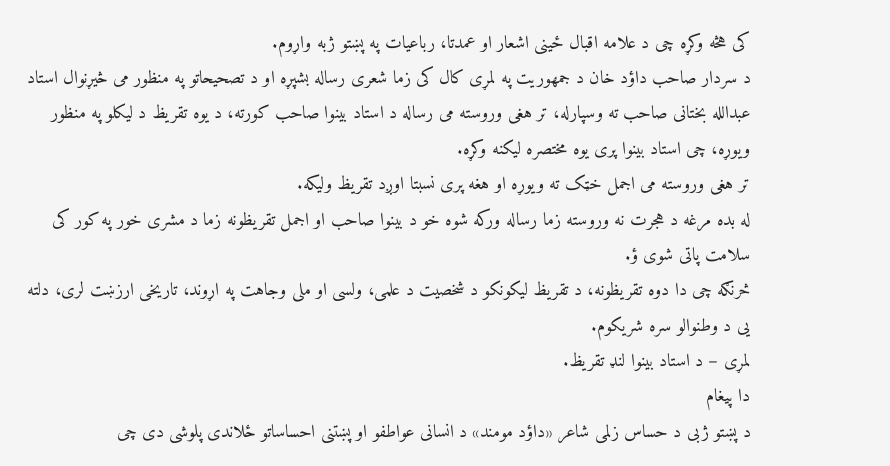کی هڅه وکړه چی د علامه اقبال ځینی اشعار او عمدتا، رباعیات په پښتو ژبه واړوم.
د سردار صاحب داؤد خان د جمهوریت په لمړی کال کی زما شعری رساله بشپړه او د تصحیحاتو په منظور می څیړنوال استاد عبدالله بختانی صاحب ته وسپارله، تر هغی وروسته می رساله د استاد بینوا صاحب کورته، د یوه تقریظ د لیکلو په منظور ویوړه، چی استاد بینوا پری یوه مختصره لیکنه وکړه.
تر هغی وروسته می اجمل خټک ته ویوړه او هغه پری نسبتا اوږد تقریظ ولیکه.
له بده مرغه د هجرت نه وروسته زما رساله ورکه شوه خو د بینوا صاحب او اجمل تقریظونه زما د مشری خور په کور کی سلامت پاتی شوی ؤ.
څرنګه چی دا دوه تقریظونه، د تقریظ لیکونکو د شخصیت د علمی، ولسی او ملی وجاهت په اړوند، تاریخی ارزښت لری، دلته یی د وطنوالو سره شریکوم.
لمړی – د استاد بینوا لنډ تقریظ.
دا پیغام
د پښتو ژبی د حساس زلمی شاعر «داؤد مومند» د انسانی عواطفو او پښتنی احساساتو ځلاندی پلوشی دی چی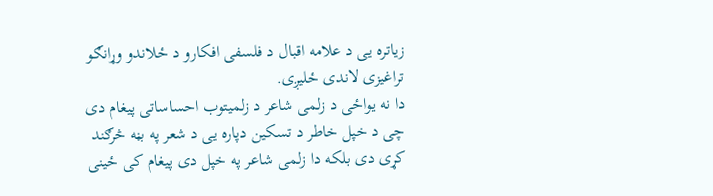زیاتره یی د علامه اقبال د فلسفی افکارو د ځلاندو وړانګو تراغیزی لاندی ځلیږی.
دا نه یواځی د زلمی شاعر د زلمیتوب احساساتی پیغام دی چی د خپل خاطر د تسکین دپاره یی د شعر په بڼه څرګند کړی دی بلکه دا زلمی شاعر په خپل دی پیغام کی ځینی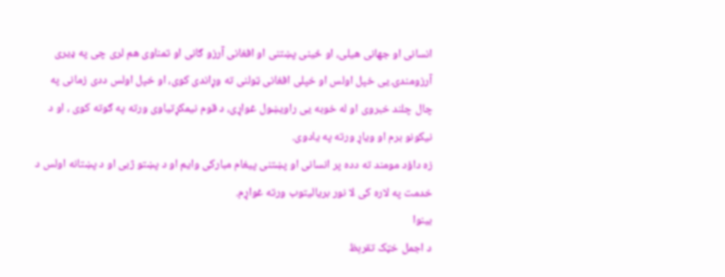انسانی او جهانی هیلی، او ځینی پښتنی او افغانی آرزو ګانی او تمناوی هم لری چی په ډیری آرزومندۍ یی خپل اولس او خپلی افغانی ټولنی ته وړاندی کوی، او خپل اولس ددی زمانی په چال چلند خبروی او له خوبه یی راویښول غواړی، د قوم نیمکړتیاوی ورته په ګوته کوی ، او د نیکونو برم او ویاړ ورته په یادوی.
زه داؤد مومند ته دده پر انسانی او پښتنی پیغام مبارکی وایم او د پښتو ژبی او د پښتانه اولس د خدمت په لاره کی لا نور بریالیتوب ورته غواړم.
بینوا
د اجمل خټک تقرېظ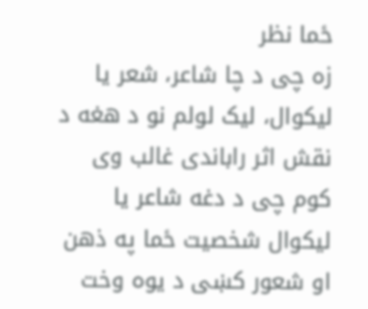ځما نظر
زه چی د چا شاعر، شعر یا لیکوال، لیک لولم نو د هغه د نقش اثر راباندی غالب وی کوم چی د دغه شاعر یا لیکوال شخصیت ځما په ذهن او شعور کښی د یوه وخت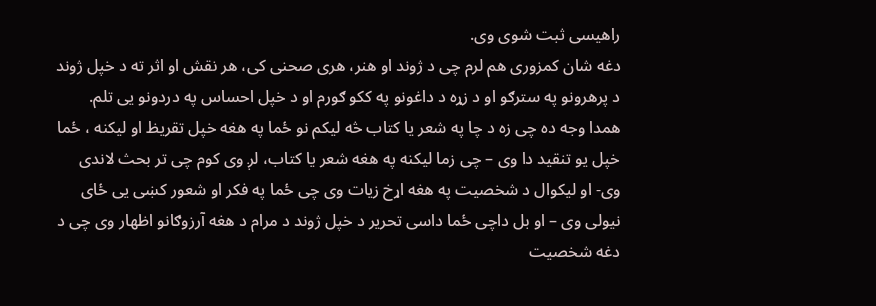راهیسی ثبت شوی وی.
دغه شان کمزوری هم لرم چی د ژوند او هنر، هری صحنی کی، هر نقش او اثر ته د خپل ژوند د پرهرونو په سترګو او د زړه د داغونو په ککو ګورم او د خپل احساس په دردونو یی تلم.
همدا وجه ده چی زه د چا په شعر یا کتاب څه لیکم نو ځما په هغه خپل تقریظ او لیکنه ، ځما خپل یو تنقید دا وی – چی زما لیکنه په هغه شعر یا کتاب، لږ وی کوم چی تر بحث لاندی وی- او لیکوال د شخصیت په هغه اړخ زیات وی چی ځما په فکر او شعور کښی یی ځای نیولی وی – او بل داچی ځما داسی تحریر د خپل ژوند د مرام د هغه آرزوګانو اظهار وی چی د دغه شخصیت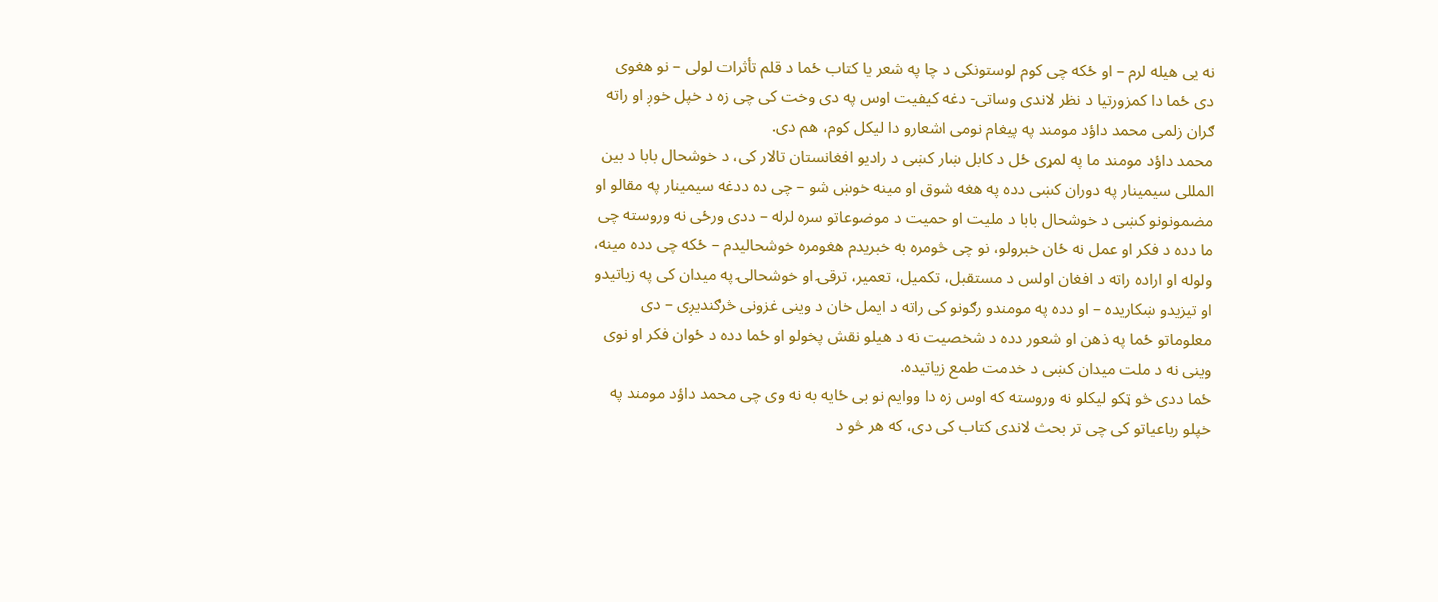نه یی هیله لرم – او ځکه چی کوم لوستونکی د چا په شعر یا کتاب ځما د قلم تأثرات لولی – نو هغوی دی ځما دا کمزورتیا د نظر لاندی وساتی- دغه کیفیت اوس په دی وخت کی چی زه د خپل خوږ او راته ګران زلمی محمد داؤد مومند په پیغام نومی اشعارو دا لیکل کوم، هم دی.
محمد داؤد مومند ما په لمړی ځل د کابل ښار کښی د رادیو افغانستان تالار کی، د خوشحال بابا د بین المللی سیمینار په دوران کښی دده په هغه شوق او مینه خوښ شو – چی ده ددغه سیمینار په مقالو او مضمونونو کښی د خوشحال بابا د ملیت او حمیت د موضوعاتو سره لرله – ددی ورځی نه وروسته چی ما دده د فکر او عمل نه ځان خبرولو، نو چی څومره به خبریدم هغومره خوشحالیدم – ځکه چی دده مینه، ولوله او اراده راته د افغان اولس د مستقبل، تکمیل، تعمیر، ترقۍ او خوشحالۍ په میدان کی په زیاتیدو او تیزیدو ښکاریده – او دده په مومندو رګونو کی راته د ایمل خان د وینی غزونی څرګندیږی – دی معلوماتو ځما په ذهن او شعور دده د شخصیت نه د هیلو نقش پخولو او ځما دده د ځوان فکر او نوی وینی نه د ملت میدان کښی د خدمت طمع زیاتیده.
ځما ددی څو ټکو لیکلو نه وروسته که اوس زه دا ووایم نو بی ځایه به نه وی چی محمد داؤد مومند په خپلو رباعیاتو کی چی تر بحث لاندی کتاب کی دی، که هر څو د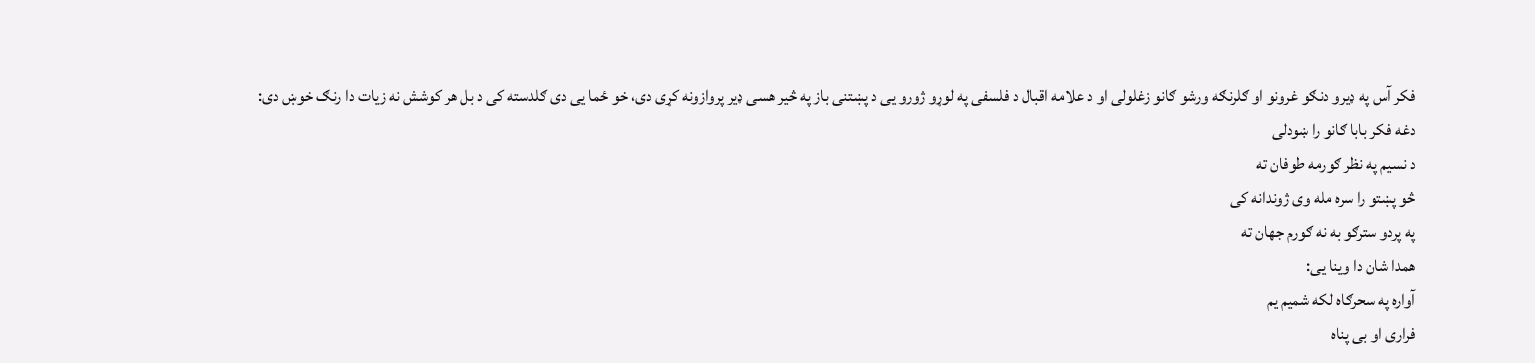فکر آس په ډیرو دنګو غرونو او ګلرنګه ورشو ګانو زغلولی او د علامه اقبال د فلسفی په لوړو ژورو یی د پښتنی باز په څیر هسی ډیر پروازونه کړی دی، خو ځما یی دی ګلدسته کی د بل هر کوشش نه زیات دا رنګ خوښ دی:
دغه فکر بابا ګانو را ښودلی
د نسیم په نظر ګورمه طوفان ته
څو پښتو را سره مله وی ژوندانه کی
په پردو سترګو به نه ګورم جهان ته
همدا شان دا وینا یی:
آواره په سحرګاه لکه شمیم یم
فراری او بی پناه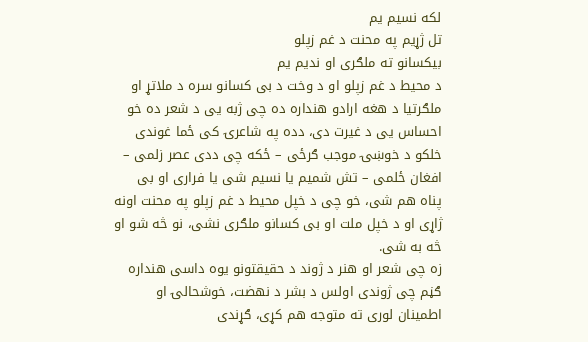لکه نسیم یم
تل ژړیم په محنت د غم زپلو
بیکسانو ته ملګری او ندیم یم
د محیط د غم زپلو او د وخت د بی کسانو سره د ملاتړ او ملګرتیا د هغه ارادو هنداره ده چی ژبه یی د شعر ده خو احساس یی د غیرت دی، دده په شاعرۍ کی ځما غوندی خلکو د خوښۍ موجب ګرځی – ځکه چی ددی عصر زلمی – افغان ځلمی – تش شمیم یا نسیم شی یا فراری او بی پناه هم شی، خو چی د خپل محیط د غم زپلو په محنت اونه ژاړی او د خپل ملت او بی کسانو ملګری نشی، نو څه شو او څه به شی.
زه چی شعر او هنر د ژوند د حقیقتونو یوه داسی هنداره ګڼم چی ژوندی اولس د بشر د نهضت، خوشحالۍ او اطمینان لوری ته متوجه هم کړی، ګړندی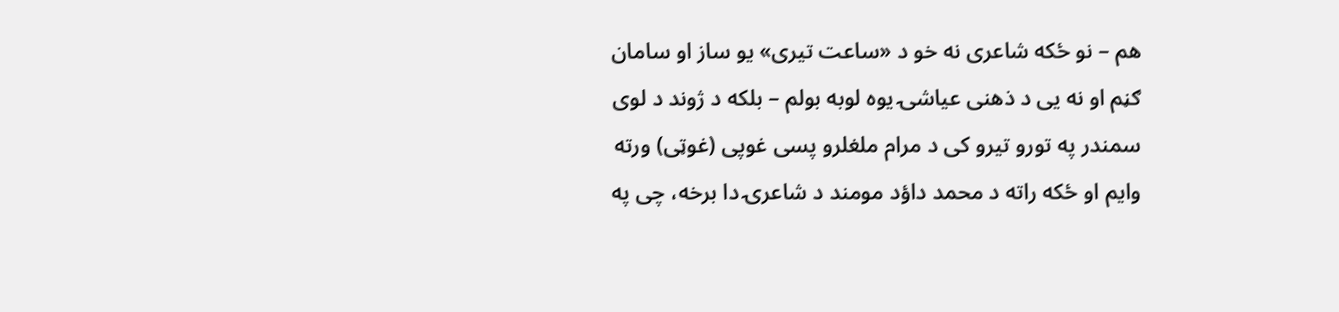هم – نو ځکه شاعری نه خو د «ساعت تیری» یو ساز او سامان ګڼم او نه یی د ذهنی عیاشۍ یوه لوبه بولم – بلکه د ژوند د لوی سمندر په تورو تیرو کی د مرام ملغلرو پسی غوپی (غوټی) ورته وایم او ځکه راته د محمد داؤد مومند د شاعرۍ دا برخه، چی په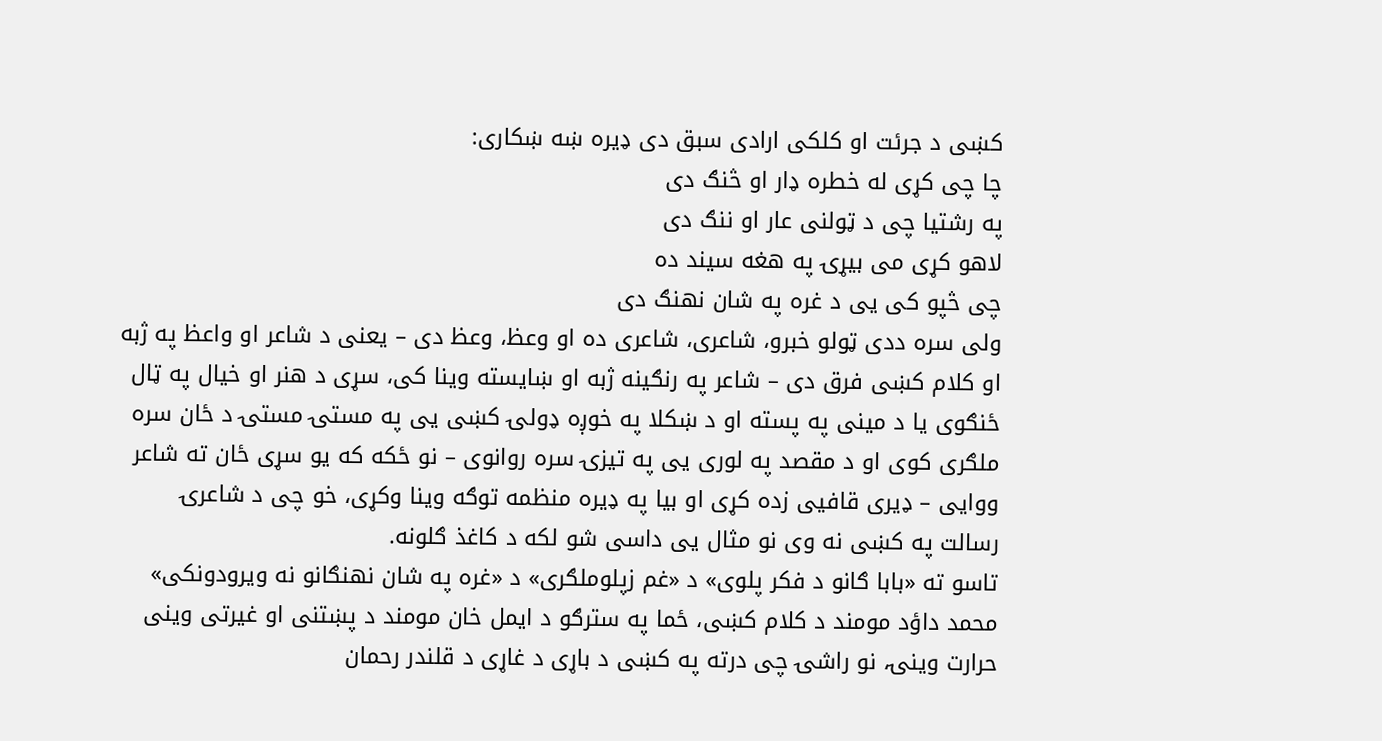کښی د جرئت او کلکی ارادی سبق دی ډیره ښه ښکاری:
چا چی کړی له خطره ډار او څنګ دی
په رشتیا چی د ټولنی عار او ننګ دی
لاهو کړی می بیړۍ په هغه سیند ده
چی څپو کی یی د غره په شان نهنګ دی
ولی سره ددی ټولو خبرو، شاعری، شاعری ده او وعظ، وعظ دی – یعنی د شاعر او واعظ په ژبه او کلام کښی فرق دی – شاعر په رنګینه ژبه او ښایسته وینا کی، سړی د هنر او خیال په ټال ځنګوی یا د مینی په پسته او د ښکلا په خوږه ډولۍ کښی یی په مستۍ مستۍ د ځان سره ملګری کوی او د مقصد په لوری یی په تیزۍ سره روانوی – نو ځکه که یو سړی ځان ته شاعر ووایی – ډیری قافیی زده کړی او بیا په ډیره منظمه توګه وینا وکړی، خو چی د شاعرۍ رسالت په کښی نه وی نو مثال یی داسی شو لکه د کاغذ ګلونه.
تاسو ته «بابا ګانو د فکر پلوی» د «غم زپلوملګری» د «غره په شان نهنګانو نه ویرودونکی» محمد داؤد مومند د کلام کښی، ځما په سترګو د ایمل خان مومند د پښتنی او غیرتی وینی حرارت وینۍ، نو راشۍ چی درته په کښی د باړی د غاړی د قلندر رحمان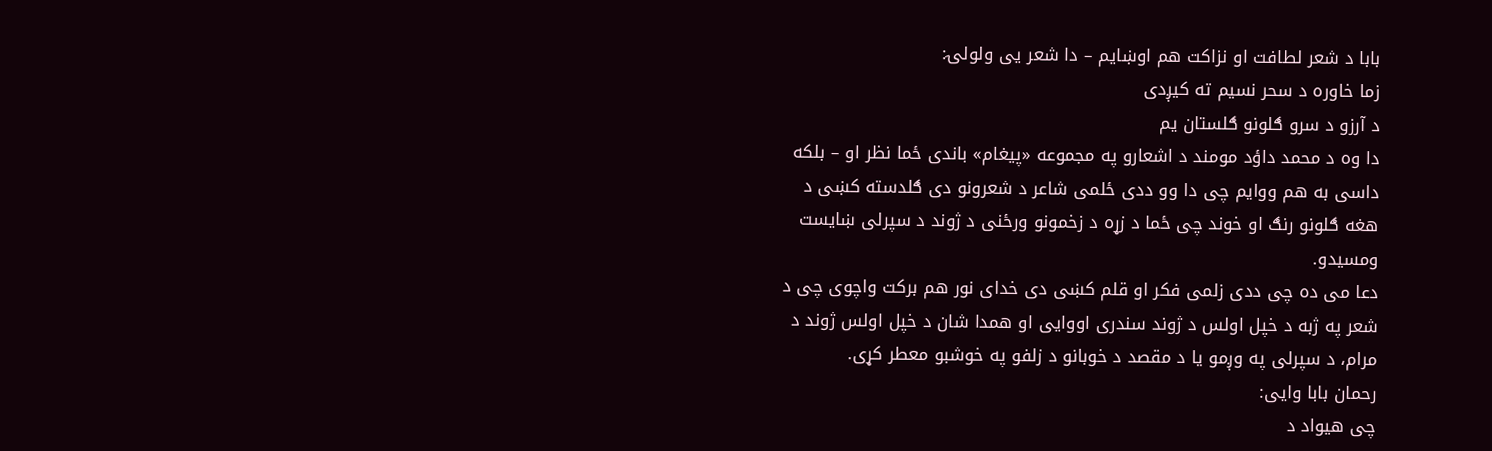بابا د شعر لطافت او نزاکت هم اوښایم – دا شعر یی ولولۍ:
زما خاوره د سحر نسیم ته کیږدی
د آرزو د سرو ګلونو ګلستان یم
دا وه د محمد داؤد مومند د اشعارو په مجموعه «پیغام» باندی ځما نظر او – بلکه داسی به هم ووایم چی دا وو ددی ځلمی شاعر د شعرونو دی ګلدسته کښی د هغه ګلونو رنګ او خوند چی ځما د زړه د زخمونو ورځنی د ژوند د سپرلی ښایست ومسیدو.
دعا می ده چی ددی زلمی فکر او قلم کښی دی خدای نور هم برکت واچوی چی د شعر په ژبه د خپل اولس د ژوند سندری اووایی او همدا شان د خپل اولس ژوند د مرام، د سپرلی په وږمو یا د مقصد د خوبانو د زلفو په خوشبو معطر کړی.
رحمان بابا وایی:
چی هیواد د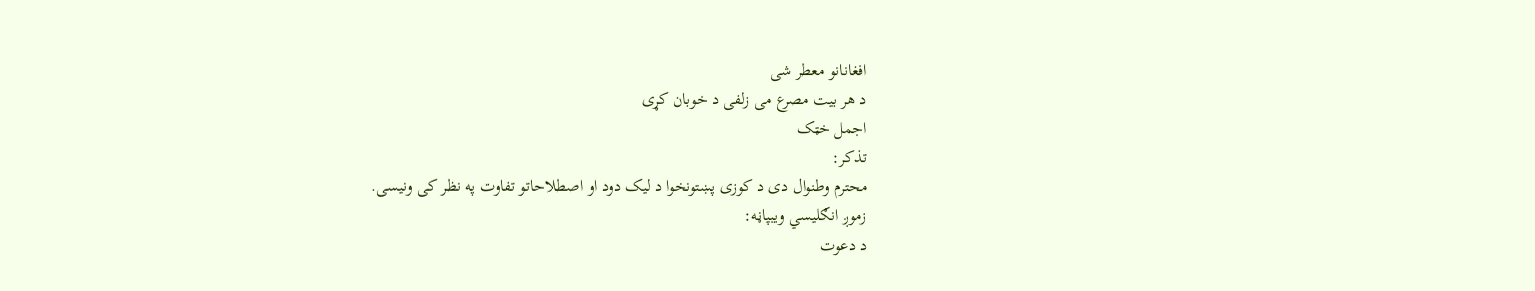افغانانو معطر شی
د هر بیت مصرع می زلفی د خوبان کړی
اجمل خټک
تذکر:
محترم وطنوال دی د کوزی پښتونخوا د لیک دود او اصطلاحاتو تفاوت په نظر کی ونیسی.
زموږ انګلیسي ویبپاڼه:
د دعوت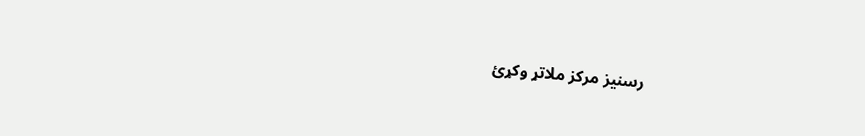رسنیز مرکز ملاتړ وکړئ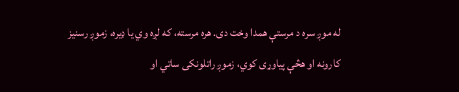له موږ سره د مرستې همدا وخت دی. هره مرسته، که لږه وي یا ډیره، زموږ رسنیز کارونه او هڅې پیاوړی کوي، زموږ راتلونکی ساتي او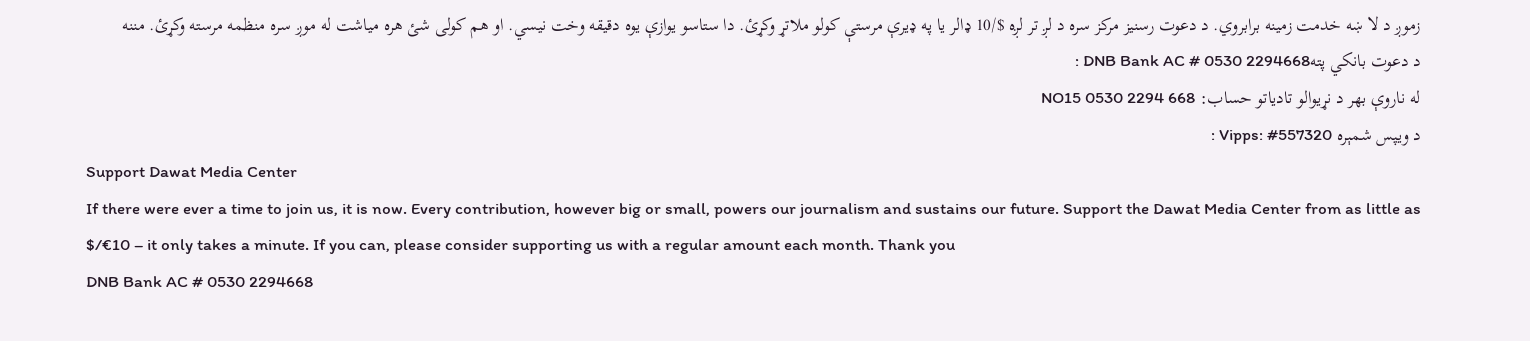زموږ د لا ښه خدمت زمینه برابروي. د دعوت رسنیز مرکز سره د لږ تر لږه $/10 ډالر یا په ډیرې مرستې کولو ملاتړ وکړئ. دا ستاسو یوازې یوه دقیقه وخت نیسي. او هم کولی شئ هره میاشت له موږ سره منظمه مرسته وکړئ. مننه
د دعوت بانکي پتهDNB Bank AC # 0530 2294668 :
له ناروې بهر د نړیوالو تادیاتو حساب: NO15 0530 2294 668
د ویپس شمېره Vipps: #557320 :
Support Dawat Media Center
If there were ever a time to join us, it is now. Every contribution, however big or small, powers our journalism and sustains our future. Support the Dawat Media Center from as little as $/€10 – it only takes a minute. If you can, please consider supporting us with a regular amount each month. Thank you
DNB Bank AC # 0530 2294668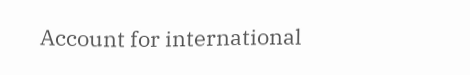Account for international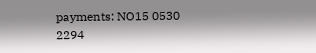payments: NO15 0530 2294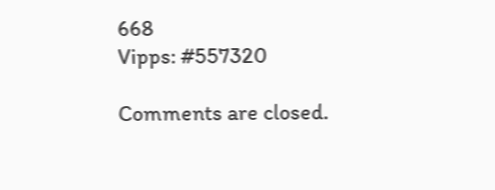668
Vipps: #557320

Comments are closed.